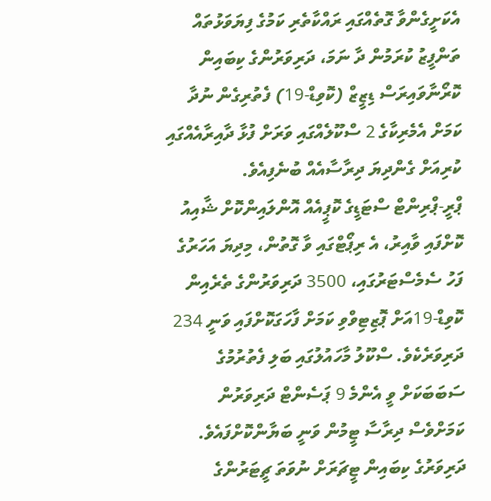އެކަށީގެންވާ ގޮތެއްގައި ރައްކާތެރި ކަމުގެ ފިޔަވަޅުތައް ތަންފީޒު ކުރަމުން ދާ ނަމަ، ދަރިވަރުންގެ ކިބައިން ކޮރޯނާވައިރަސް ޑިޒީޒް (ކޮވިޑް-19) ފެތުރިގެން ނުދާ ކަމަށް އެމެރިކާގެ 2 ސްކޫލެއްގައި ވަރަށް ފުޅާ ދާއިރާއެއްގައި ކުރިއަށް ގެންދިޔަ ދިރާސާއެއް ބުނެފިއެވެ.
ޕްރީ-ޕްރިންޓް ސްޓަޑީގެ ކޮޕީއެއް އޮންލައިންކޮށް ޝާއިއު ކޮށްފައި ވާއިރު، އެ ރިޕޯޓްގައި ވާ ގޮތުން، މިދިޔަ އަހަރުގެ ފަހު ސެމެސްޓަރުގައި، 3500 ދަރިވަރުންގެ ތެރެއިން ކޮވިޑް-19އަށް ޕޮޒިޓިވްވި ކަމަށް ފާހަގަކޮށްފައި ވަނީ 234 ދަރިވަރެކެވެ. ސްކޫލު މާހައުލުގައި ބަލި ފެތުރުމުގެ ސަބަބަކަށް ވީ އެންމެ 9 ޕަސެންޓް ދަރިވަރުން ކަމަށްވެސް ދިރާސާ ޓީމުން ވަނީ ބަޔާންކޮށްފައެވެ.
ދަރިވަރުގެ ކިބައިން ޓީޗަރަށް ނުވަތަ ޗީޓަރުންގެ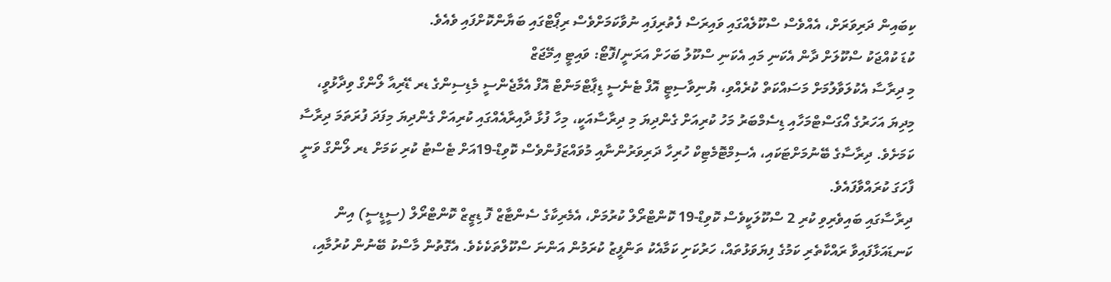ކިބައިން ދަރިވަރަށް، އެއްވެސް ސްކޫލެއްގައި ވައިރަސް ފެތުރިފައި ނުވާކަމަށްވެސް ރިޕޯޓްގައި ބަޔާންކޮށްފައި ވެއެވެ.
ކުޑަ ކުއްޖަކު ސްކޫލަށް ދާން އެކަނި މައި އެކަނި ސްކޫލު ބަހަށް އަރަނީ/ފޮޓޯ: ވައިޓީ އިމޭޖަޒް
މި ދިރާސާ އެކުލަވާލުމަށް މަސައްކަތް ކުރެއްވި، ޔުނިވާސިޓީ އޮފް ޓެނެސީ ޑިޕާޓްމަންޓް އޮފް އެމާޖެންސީ މެޑިސިންގެ ޑރ ޑޭރިއާ ލޯންގް ވިދާޅުވީ، މިދިޔަ އަހަރުގެ އޯގަސްޓްމަހާއި ޑިސެމްބަރު މަހު ކުރިއަށް ގެންދިޔަ މި ދިރާސާއަކީ، މިހާ ފުޅާ ދާއިރާއެއްގައި ކުރިއަށް ގެންދިޔަ މިފަދަ ފުރަތަމަ ދިރާސާ ކަމަށެވެ. ދިރާސާގެ ބޭނުމަށްޓަކައި، އެސިމްޓޮމެޓިކް ހުރިހާ ދަރިވަރުންނާއި މުވައްޒަފުންވެސް ކޮވިޑް-19އަށް ޓެސްޓު ކުރި ކަމަށް ޑރ ލޯންގް ވަނީ ފާހަގަ ކުރައްވާފައެވެ.
ދިރާސާގައި ބައިވެރިވި ކުރި 2 ސްކޫލަކީވެސް ކޮވިޑް-19 ކޮންޓްރޯލް ކުރުމަށް، އެމެރިކާގެ ސެންޓާޒް ފޮ ޑިޒީޒް ކޮންޓްރޯލް (ސީޑީސީ) އިން ކަނޑައަޅާފައިވާ ރައްކާތެރި ކަމުގެ ފިޔަވަޅުތައް، ހަރުކަށި ކަމާއެކު ތަންފީޒު ކުރަމުން އަންނަ ސްކޫލްތަކެކެވެ. އެގޮތުން މާސްކު ބޭނުން ކުރުމާއި،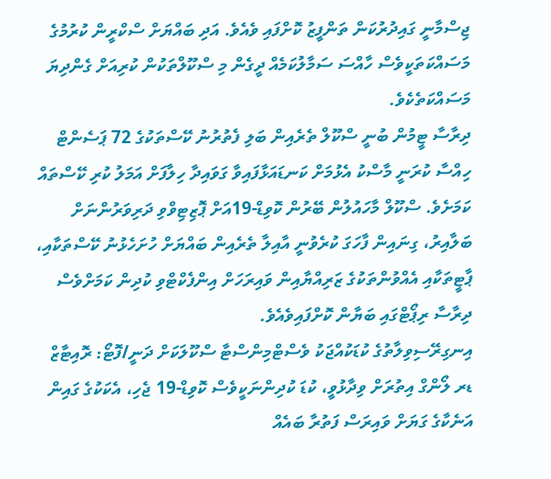ޖިސްމާނީ ގައިދުރުކަން ތަންފީޒު ކޮށްފައި ވެއެވެ. އަދި ބައްޔަށް ސްކްރީން ކުރުމުގެ މަސައްކަތަކީވެސް ހާއްސަ ސަމާލުކަމެއް ދީގެން މި ސްކޫލްތަކުން ކުރިއަށް ގެންދިޔަ މަސައްކަތެކެވެ.
ދިރާސާ ޓީމުން ބުނީ ސްކޫލް ތެރެއިން ބަލި ފެތުރުނު ކޭސްތަކުގެ 72 ޕަސެންޓް ހިއްސާ ކުރަނީ މާސްކު އެޅުމަށް ކަނޑައަޅާފައިވާ ގަވައިދާ ހިލާފަށް އަމަލު ކުރި ކޭސްތައް ކަމަށެވެ. ސްކޫލް މާހައުލުން ބޭރުން ކޮވިޑް-19އަށް ޕޮޒިޓިވްވި ދަރިވަރުންނަށް ބަލާއިރު، ގިނައިން ފާހަގަ ކުރެވުނީ އާއިލާ ތެރެއިން ބައްޔަށް ހުށަހެޅުނު ކޭސްތަކާއި، ޕާޓީތަކާއި އެއްވުންތަކުގެ ޒަރިއްޔާއިން ވައިރަހަށް އިންފެކްޓްވި ކުދިން ކަމަށްވެސް ދިރާސާ ރިޕޯޓްގައި ބަޔާން ކޮށްފައިވެއެވެ.
އިނގިރޭސިވިލާތުގެ ކުޑަކުއްޖަކު ވެސްޓްމިންސްޓާ ސްކޫލަކަށް ދަނީ/ފޮޓޯ: ރޮއިޓާޒް
ޑރ ލޯންގް އިތުރަށް ވިދާޅުވީ، ކުޑަ ކުދިންނަކީވެސް ކޮވިޑް-19 ޖެހި، އެކަކުގެ ގައިން އަނެކާގެ ގަޔަށް ވައިރަސް ފަތުރާ ބައެއް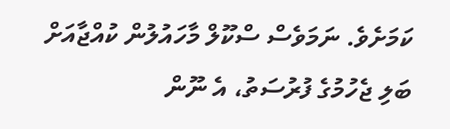ކަމަށެވެ. ނަމަވެސް ސްކޫލް މާހައުލުން ކުއްޖާއަށް ބަލި ޖެހުމުގެ ފުރުސަތު، އެ ނޫން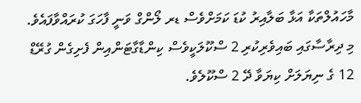މާހައުލްތަކާ އަޅާ ބަލާއިރު ކުޑަ ކަމަށްވެސް ޑރ ލޯންގް ވަނީ ފާހަގަ ކުރައްވާފައެވެ.
މި ދިރާސާގައި ބައިވެރިކުރި 2 ސްކޫލަކީވެސް ކިންޑާގާޓަންއިން ފެށިގެން ގުރޭޑް 12 ގެ ނިޔަލަށް ކިޔަވާ ދޭ 2 ސްކޫލެވެ.